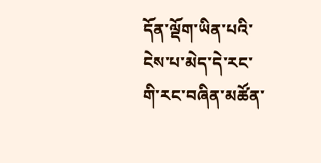དོན་ལྡོག་ཡིན་པའི་ངེས་པ་མེད་དེ་རང་གི་རང་བཞིན་མཚོན་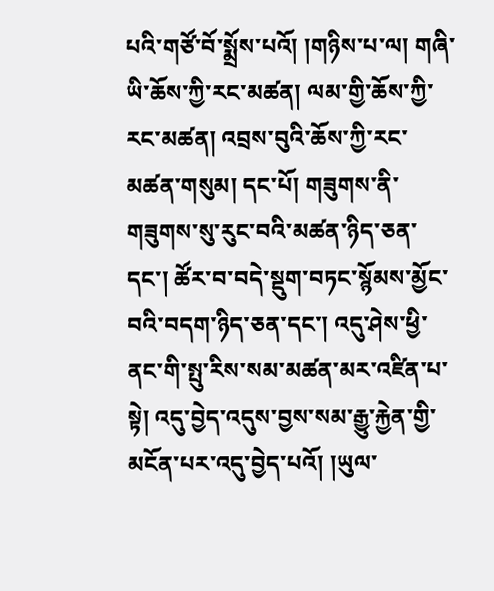པའི་གཙོ་བོ་སྨྲོས་པའོ། །གཉིས་པ་ལ། གཞི་ཡི་ཆོས་ཀྱི་རང་མཚན། ལམ་གྱི་ཆོས་ཀྱི་རང་མཚན། འབྲས་བུའི་ཆོས་ཀྱི་རང་མཚན་གསུམ། དང་པོ། གཟུགས་ནི་གཟུགས་སུ་རུང་བའི་མཚན་ཉིད་ཅན་དང་། ཚོར་བ་བདེ་སྡུག་བཏང་སྙོམས་མྱོང་བའི་བདག་ཉིད་ཅན་དང་། འདུ་ཤེས་ཕྱི་ནང་གི་སྤུ་རིས་སམ་མཚན་མར་འཛིན་པ་སྟེ། འདུ་བྱེད་འདུས་བྱས་སམ་རྒྱུ་རྐྱེན་གྱི་མངོན་པར་འདུ་བྱེད་པའོ། །ཡུལ་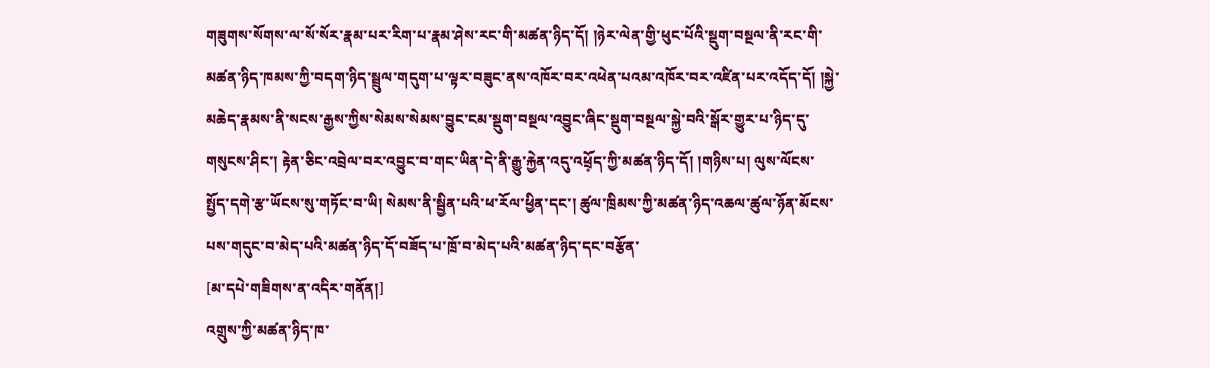གཟུགས་སོགས་ལ་སོ་སོར་རྣམ་པར་རིག་པ་རྣམ་ཤེས་རང་གི་མཚན་ཉིད་དོ། །ཉེར་ལེན་གྱི་ཕུང་པོའི་སྡུག་བསྔལ་ནི་རང་གི་མཚན་ཉིད་ཁམས་ཀྱི་བདག་ཉིད་སྦྲུལ་གདུག་པ་ལྟར་བཟུང་ནས་འཁོར་བར་འཕེན་པའམ་འཁོར་བར་འཛིན་པར་འདོད་དོ། །སྐྱེ་མཆེད་རྣམས་ནི་སངས་རྒྱས་ཀྱིས་སེམས་སེམས་བྱུང་ངམ་སྡུག་བསྔལ་འབྱུང་ཞིང་སྡུག་བསྔལ་སྐྱེ་བའི་སྒོར་གྱུར་པ་ཉིད་དུ་གསུངས་ཤིང་། རྟེན་ཅིང་འབྲེལ་བར་འབྱུང་བ་གང་ཡིན་དེ་ནི་རྒྱུ་རྐྱེན་འདུ་འཕྲོ༷ད་ཀྱི་མཚན་ཉིད་དོ། །གཉིས་པ། ལུས་ལོངས་སྤྱོད་དགེ་རྩ་ཡོངས་སུ་གཏོང་བ་ཡི། སེམས་ནི་སྦྱིན་པའི་ཕ་རོལ་ཕྱིན་དང་། ཚུལ་ཁྲིམས་ཀྱི་མཚན་ཉིད་འཆལ་ཚུལ་ཉོན་མོངས་པས་གདུང་བ་མེད་པའི་མཚན་ཉིད་དོ་བཟོད་པ་ཁྲོ་བ་མེད་པའི་མཚན་ཉིད་དང་བརྩོན་
[མ་དཔེ་གཟིགས་ན་འདིར་གནོན།]
འགྲུས་ཀྱི་མཚན་ཉིད་ཁ་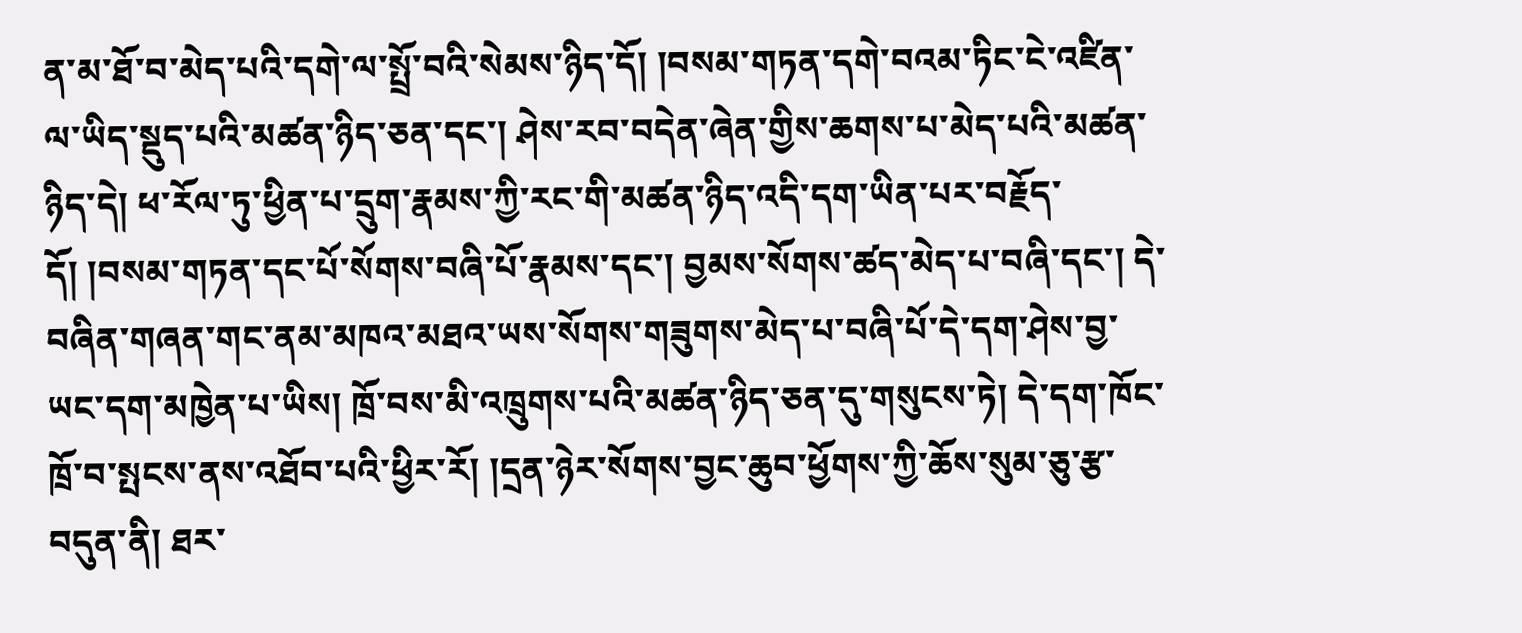ན་མ་ཐོ་བ་མེད་པའི་དགེ་ལ་སྤྲོ་བའི་སེམས་ཉིད་དོ། །བསམ་གཏན་དགེ་བའམ་ཏིང་ངེ་འཛིན་ལ་ཡིད་སྡུད་པའི་མཚན་ཉིད་ཅན་དང་། ཤེས་རབ་བདེན་ཞེན་གྱིས་ཆགས་པ་མེད་པའི་མཚན་ཉིད་དེ། ཕ་རོལ་ཏུ་ཕྱིན་པ་དྲུག་རྣམས་ཀྱི་རང་གི་མཚན་ཉིད་འདི་དག་ཡིན་པར་བརྗོད་དོ། །བསམ་གཏན་དང་པོ་སོགས་བཞི་པོ་རྣམས་དང་། བྱམས་སོགས་ཚད་མེད་པ་བཞི་དང་། དེ་བཞིན་གཞན་གང་ནམ་མཁའ་མཐའ་ཡས་སོགས་གཟུགས་མེད་པ་བཞི་པོ་དེ་དག་ཤེས་བྱ་ཡང་དག་མཁྱེན་པ་ཡིས། ཁྲོ་བས་མི་འཁྲུགས་པའི་མཚན་ཉིད་ཅན་དུ་གསུངས་ཏེ། དེ་དག་ཁོང་ཁྲོ་བ་སྤངས་ནས་འཐོབ་པའི་ཕྱིར་རོ། །དྲན་ཉེར་སོགས་བྱང་ཆུབ་ཕྱོགས་ཀྱི་ཆོས་སུམ་ཅུ་རྩ་བདུན་ནི། ཐར་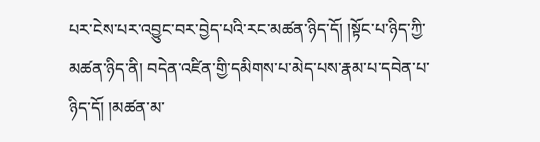པར་ངེས་པར་འབྱུང་བར་བྱེད་པའི་རང་མཚན་ཉིད་དོ། །སྟོང་པ་ཉིད་ཀྱི་མཚན་ཉིད་ནི། བདེན་འཛིན་གྱི་དམིགས་པ་མེད་པས་རྣམ་པ་དབེན་པ་ཉིད་དོ། །མཚན་མ་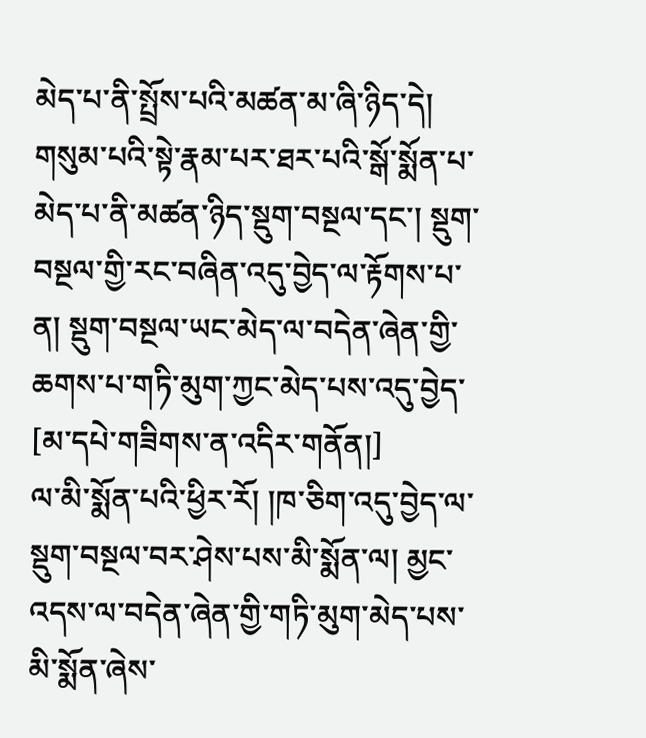མེད་པ་ནི་སྤྲོས་པའི་མཚན་མ་ཞི་ཉིད་དེ། གསུམ་པའི་སྟེ་རྣམ་པར་ཐར་པའི་སྒོ་སྨོན་པ་མེད་པ་ནི་མཚན་ཉིད་སྡུག་བསྔལ་དང་། སྡུག་བསྔལ་གྱི་རང་བཞིན་འདུ་བྱེད་ལ་རྟོགས་པ་ན། སྡུག་བསྔལ་ཡང་མེད་ལ་བདེན་ཞེན་གྱི་ཆགས་པ་གཏི་མུག་ཀྱང་མེད་པས་འདུ་བྱེད་
[མ་དཔེ་གཟིགས་ན་འདིར་གནོན།]
ལ་མི་སྨོན་པའི་ཕྱིར་རོ། །ཁ་ཅིག་འདུ་བྱེད་ལ་སྡུག་བསྔལ་བར་ཤེས་པས་མི་སྨོན་ལ། མྱང་འདས་ལ་བདེན་ཞེན་གྱི་གཏི་མུག་མེད་པས་མི་སྨོན་ཞེས་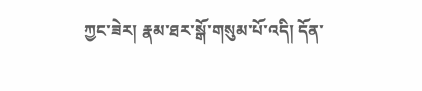ཀྱང་ཟེར། རྣམ་ཐར་སྒོ་གསུམ་པོ་འདི། དོན་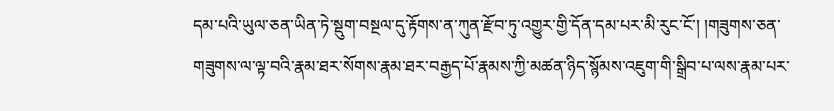དམ་པའི་ཡུལ་ཅན་ཡིན་ཏེ་སྡུག་བསྔལ་དུ་རྟོགས་ན་ཀུན་རྫོབ་ཏུ་འགྱུར་གྱི་དོན་དམ་པར་མི་རུང་ངོ་། །གཟུགས་ཅན་གཟུགས་ལ་ལྟ་བའི་རྣམ་ཐར་སོགས་རྣམ་ཐར་བརྒྱད་པོ་རྣམས་ཀྱི་མཚན་ཉིད་སྙོམས་འཇུག་གི་སྒྲིབ་པ་ལས་རྣམ་པར་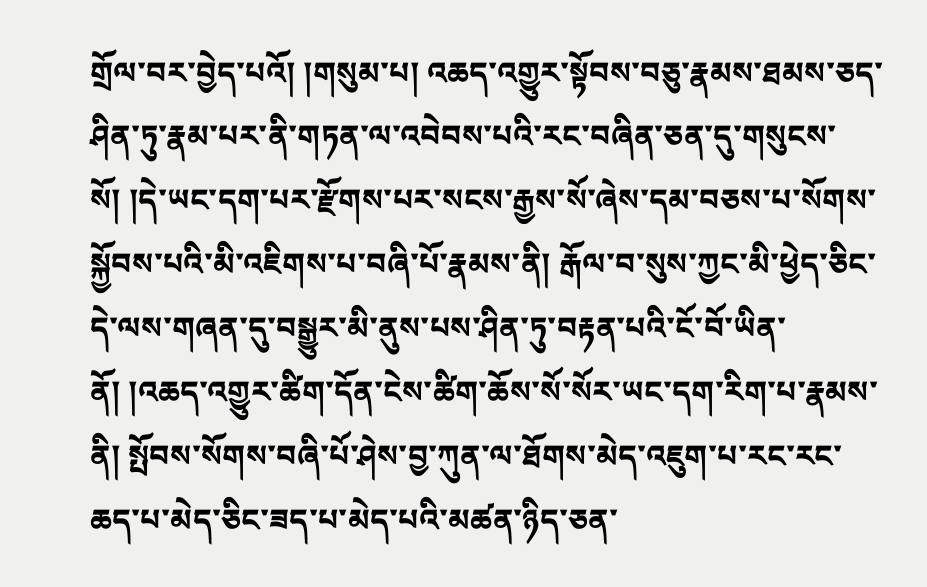གྲོལ་བར་བྱེད་པའོ། །གསུམ་པ། འཆད་འགྱུར་སྟོབས་བཅུ་རྣམས་ཐམས་ཅད་ཤིན་ཏུ་རྣམ་པར་ནི་གཏན་ལ་འབེབས་པའི་རང་བཞིན་ཅན་དུ་གསུངས་སོ། །དེ་ཡང་དག་པར་རྫོགས་པར་སངས་རྒྱས་སོ་ཞེས་དམ་བཅས་པ་སོགས་སྐྱོབས་པའི་མི་འཇིགས་པ་བཞི་པོ་རྣམས་ནི། རྒོལ་བ་སུས་ཀྱང་མི་ཕྱེད་ཅིང་དེ་ལས་གཞན་དུ་བསྒྱུར་མི་ནུས་པས་ཤིན་ཏུ་བརྟན་པའི་ངོ་བོ་ཡིན་ནོ། །འཆད་འགྱུར་ཚིག་དོན་ངེས་ཚིག་ཆོས་སོ་སོར་ཡང་དག་རིག་པ་རྣམས་ནི། སྤོབས་སོགས་བཞི་པོ་ཤེས་བྱ་ཀུན་ལ་ཐོགས་མེད་འཇུག་པ་རང་རང་ཆད་པ་མེད་ཅིང་ཟད་པ་མེད་པའི་མཚན་ཉིད་ཅན་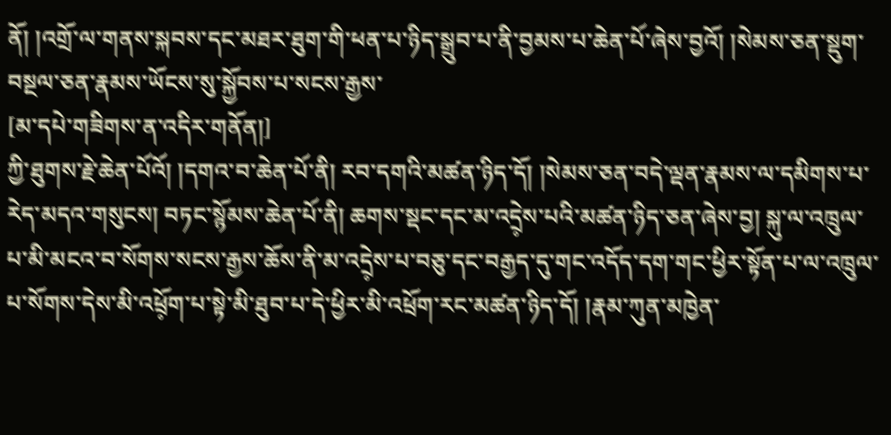ནོ། །འགྲོ་ལ་གནས་སྐབས་དང་མཐར་ཐུག་གི་ཕན་པ་ཉིད་སྒྲུབ་པ་ནི་བྱམས་པ་ཆེན་པོ་ཞེས་བྱའོ། །སེམས་ཅན་སྡུག་བསྔལ་ཅན་རྣམས་ཡོངས་སུ་སྐྱོབས་པ་སངས་རྒྱས་
[མ་དཔེ་གཟིགས་ན་འདིར་གནོན།]
ཀྱི་ཐུགས་རྗེ་ཆེན་པོའོ། །དགའ་བ་ཆེན་པོ་ནི། རབ་དགའི་མཚན་ཉིད་དོ། །སེམས་ཅན་བདེ་ལྡན་རྣམས་ལ་དམིགས་པ་རེད་མདའ་གསུངས། བཏང་སྙོམས་ཆེན་པོ་ནི། ཆགས་སྡང་དང་མ་འདྲེ༷ས་པའི་མཚན་ཉིད་ཅན་ཞེས་བྱ། སྐུ་ལ་འཁྲུལ་པ་མི་མངའ་བ་སོགས་སངས་རྒྱས་ཆོས་ནི་མ་འདྲེ༷ས་པ་བཅུ་དང་བརྒྱད་དུ་གང་འདོད་དག་གང་ཕྱིར་སྟོན་པ་ལ་འཁྲུལ་པ་སོགས་དེས་མི་འཕྲོ༷ག་པ་སྟེ་མི་ཐུབ་པ་དེ་ཕྱིར་མི་འཕྲོག་རང་མཚན་ཉིད་དོ། །རྣམ་ཀུན་མཁྱེན་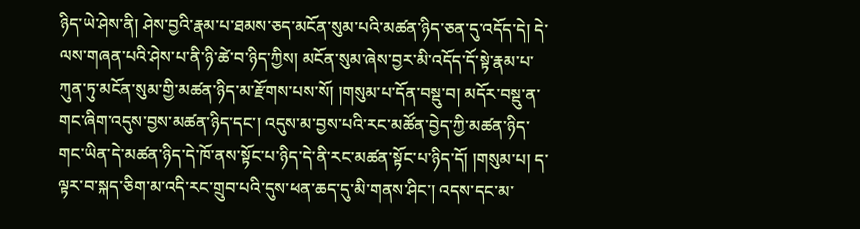ཉིད་ཡེ་ཤེས་ནི། ཤེས་བྱའི་རྣམ་པ་ཐམས་ཅད་མངོན་སུམ་པའི་མཚན་ཉིད་ཅན་དུ་འདོད་དེ། དེ་ལས་གཞན་པའི་ཤེས་པ་ནི་ཉི་ཚེ་བ་ཉིད་ཀྱིས། མངོན་སུམ་ཞེས་བྱར་མི་འདོད་དོ་སྟེ་རྣམ་པ་ཀུན་ཏུ་མངོན་སུམ་གྱི་མཚན་ཉིད་མ་རྫོགས་པས་སོ། །གསུམ་པ་དོན་བསྡུ་བ། མདོར་བསྡུ་ན་གང་ཞིག་འདུས་བྱས་མཚན་ཉིད་དང་། འདུས་མ་བྱས་པའི་རང་མཚོན་བྱེད་ཀྱི་མཚན་ཉིད་གང་ཡིན་དེ་མཚན་ཉིད་དེ་ཁོ་ནས་སྟོང་པ་ཉིད་དེ་ནི་རང་མཚན་སྟོང་པ་ཉིད་དོ། །གསུམ་པ། ད་ལྟར་བ་སྐད་ཅིག་མ་འདི་རང་གྲུབ་པའི་དུས་ཕན་ཆད་དུ་མི་གནས་ཤིང་། འདས་དང་མ་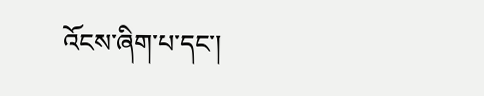འོངས་ཞིག་པ་དང་།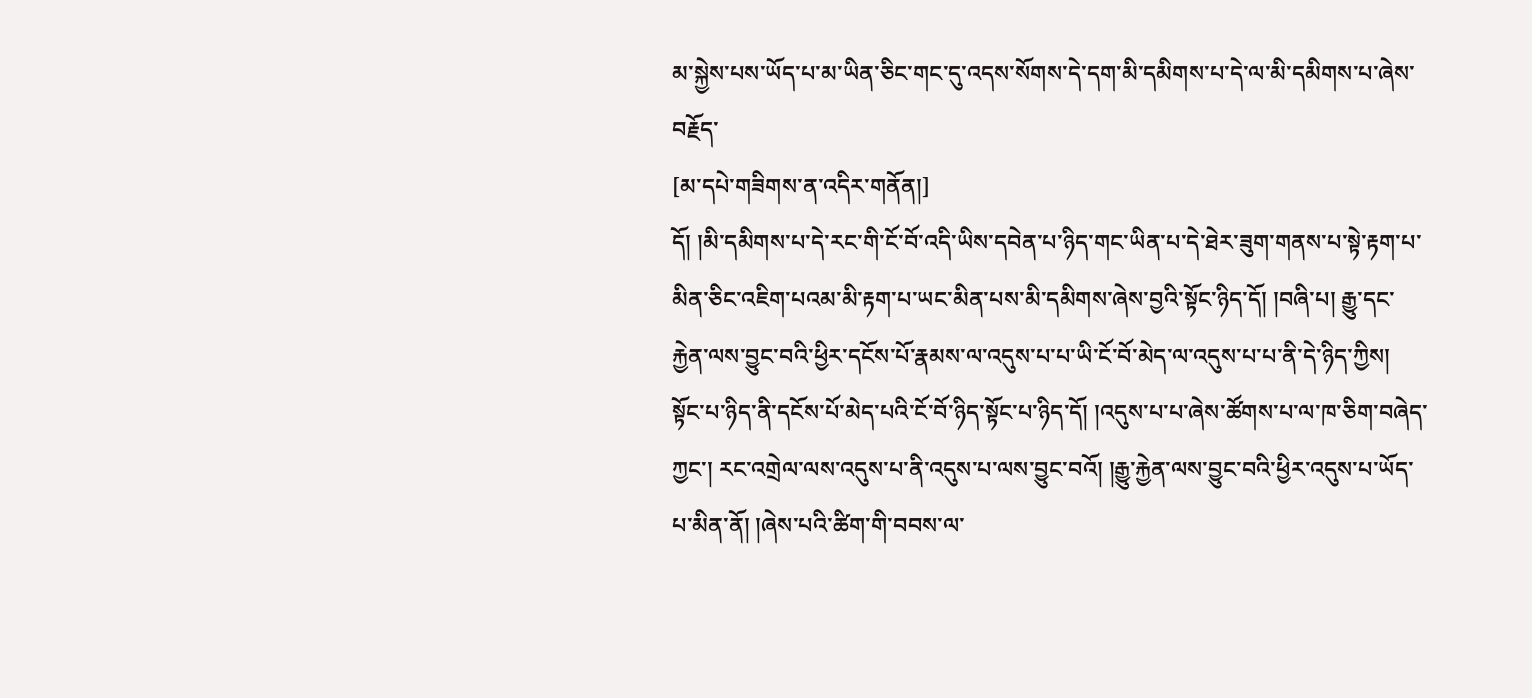མ་སྐྱེས་པས་ཡོད་པ་མ་ཡིན་ཅིང་གང་དུ་འདས་སོགས་དེ་དག་མི་དམིགས་པ་དེ་ལ་མི་དམིགས་པ་ཞེས་བརྗོད་
[མ་དཔེ་གཟིགས་ན་འདིར་གནོན།]
དོ། །མི་དམིགས་པ་དེ་རང་གི་ངོ་བོ་འདི་ཡིས་དབེན་པ་ཉིད་གང་ཡིན་པ་དེ་ཐེར་ཟུག་གནས་པ་སྟེ་རྟག་པ་མིན་ཅིང་འཇིག་པའམ་མི་རྟག་པ་ཡང་མིན་པས་མི་དམིགས་ཞེས་བྱའི་སྟོང་ཉིད་དོ། །བཞི་པ། རྒྱུ་དང་རྐྱེན་ལས་བྱུང་བའི་ཕྱིར་དངོས་པོ་རྣམས་ལ་འདུས་པ་པ་ཡི་ངོ་བོ་མེད་ལ་འདུས་པ་པ་ནི་དེ་ཉིད་ཀྱིས། སྟོང་པ་ཉིད་ནི་དངོས་པོ་མེད་པའི་ངོ་བོ་ཉིད་སྟོང་པ་ཉིད་དོ། །འདུས་པ་པ་ཞེས་ཚོགས་པ་ལ་ཁ་ཅིག་བཞེད་ཀྱང་། རང་འགྲེལ་ལས་འདུས་པ་ནི་འདུས་པ་ལས་བྱུང་བའོ། །རྒྱུ་རྐྱེན་ལས་བྱུང་བའི་ཕྱིར་འདུས་པ་ཡོད་པ་མིན་ནོ། །ཞེས་པའི་ཚིག་གི་བབས་ལ་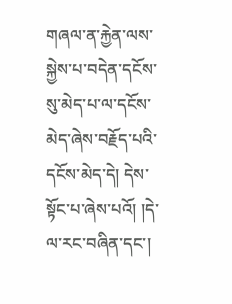གཞལ་ན་རྐྱེན་ལས་སྐྱེས་པ་བདེན་དངོས་སུ་མེད་པ་ལ་དངོས་མེད་ཞེས་བརྗོད་པའི་དངོས་མེད་དེ། དེས་སྟོང་པ་ཞེས་པའོ། །དེ་ལ་རང་བཞིན་དང་།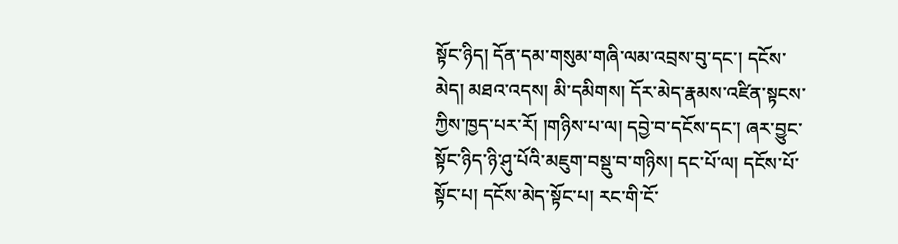སྟོང་ཉིད། དོན་དམ་གསུམ་གཞི་ལམ་འབྲས་བུ་དང་། དངོས་མེད། མཐའ་འདས། མི་དམིགས། དོར་མེད་རྣམས་འཛིན་སྟངས་ཀྱིས་ཁྱད་པར་རོ། །གཉིས་པ་ལ། དབྱེ་བ་དངོས་དང་། ཞར་བྱུང་སྟོང་ཉིད་ཉི་ཤུ་པོའི་མཇུག་བསྡུ་བ་གཉིས། དང་པོ་ལ། དངོས་པོ་སྟོང་པ། དངོས་མེད་སྟོང་པ། རང་གི་ངོ་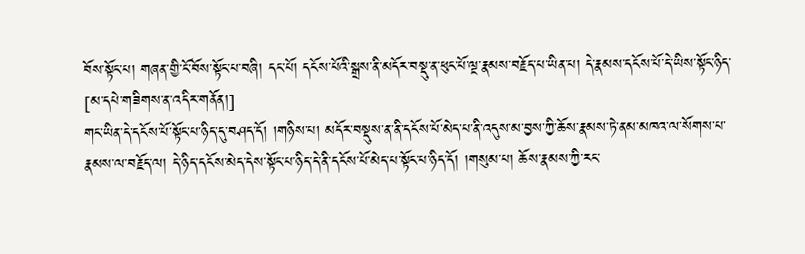བོས་སྟོང་པ། གཞན་གྱི་ངོ་བོས་སྟོང་པ་བཞི། དང་པོ། དངོས་པོའི་སྒྲས་ནི་མདོར་བསྡུ་ན་ཕུང་པོ་ལྔ་རྣམས་བརྗོད་པ་ཡིན་པ། དེ་རྣམས་དངོས་པོ་དེ་ཡིས་སྟོང་ཉིད་
[མ་དཔེ་གཟིགས་ན་འདིར་གནོན།]
གང་ཡིན་དེ་དངོས་པོ་སྟོང་པ་ཉིད་དུ་བཤད་དོ། །གཉིས་པ། མདོར་བསྡུས་ན་ནི་དངོས་པོ་མེད་པ་ནི་འདུས་མ་བྱས་ཀྱི་ཆོས་རྣམས་ཏེ་ནམ་མཁའ་ལ་སོགས་པ་རྣམས་ལ་བརྗོད་ལ། དེ་ཉིད་དངོས་མེད་དེས་སྟོང་པ་ཉིད་དེ་ནི་དངོས་པོ་མེད་པ་སྟོང་པ་ཉིད་དོ། །གསུམ་པ། ཆོས་རྣམས་ཀྱི་རང་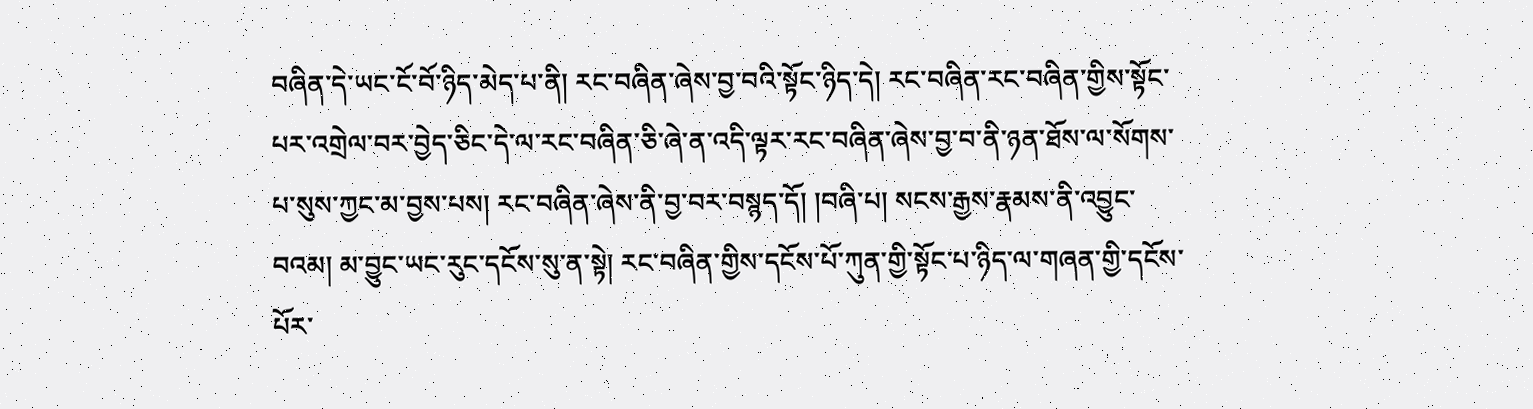བཞིན་དེ་ཡང་ངོ་བོ་ཉིད་མེད་པ་ནི། རང་བཞིན་ཞེས་བྱ་བའི་སྟོང་ཉིད་དེ། རང་བཞིན་རང་བཞིན་གྱིས་སྟོང་པར་འགྲེལ་བར་བྱེད་ཅིང་དེ་ལ་རང་བཞིན་ཅི་ཞེ་ན་འདི་ལྟར་རང་བཞིན་ཞེས་བྱ་བ་ནི་ཉན་ཐོས་ལ་སོགས་པ་སུས་ཀྱང་མ་བྱས་པས། རང་བཞིན་ཞེས་ནི་བྱ་བར་བསྙད་དོ། །བཞི་པ། སངས་རྒྱས་རྣམས་ནི་འབྱུང་བའམ། མ་བྱུང་ཡང་རུང་དངོས་སུ་ན་སྟེ། རང་བཞིན་གྱིས་དངོས་པོ་ཀུན་གྱི་སྟོང་པ་ཉིད་ལ་གཞན་གྱི་དངོས་པོར་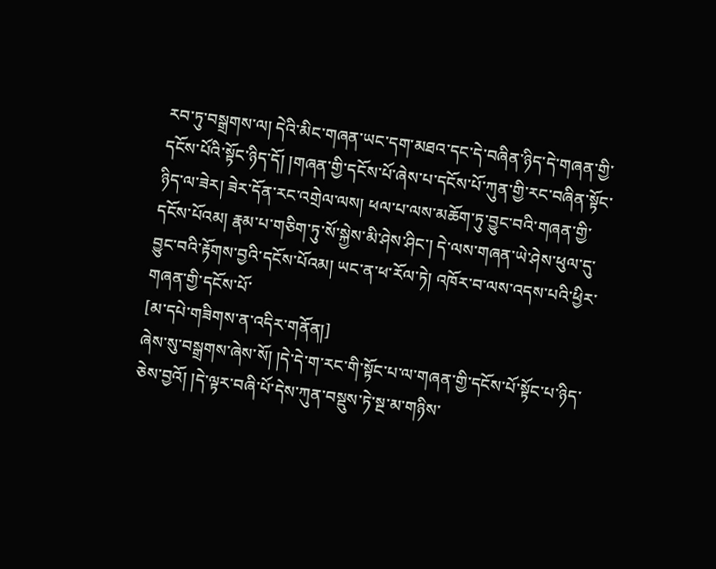རབ་ཏུ་བསྒྲགས་ལ། དེའི་མིང་གཞན་ཡང་དག་མཐའ་དང་དེ་བཞིན་ཉིད་དེ་གཞན་གྱི་དངོས་པོའི་སྟོང་ཉིད་དོ། །གཞན་གྱི་དངོས་པོ་ཞེས་པ་དངོས་པོ་ཀུན་གྱི་རང་བཞིན་སྟོང་ཉིད་ལ་ཟེར། ཟེར་དོན་རང་འགྲེལ་ལས། ཕལ་པ་ལས་མཆོག་ཏུ་བྱུང་བའི་གཞན་གྱི་དངོས་པོའམ། རྣམ་པ་གཅིག་ཏུ་སོ་སྐྱེས་མི་ཤེས་ཤིང་། དེ་ལས་གཞན་ཡེ་ཤེས་ཕུལ་དུ་བྱུང་བའི་རྟོགས་བྱའི་དངོས་པོའམ། ཡང་ན་ཕ་རོལ་ཏེ། འཁོར་བ་ལས་འདས་པའི་ཕྱིར་གཞན་གྱི་དངོས་པོ་
[མ་དཔེ་གཟིགས་ན་འདིར་གནོན།]
ཞེས་སུ་བསྒྲགས་ཞེས་སོ། །དེ་དེ་ག་རང་གི་སྟོང་པ་ལ་གཞན་གྱི་དངོས་པོ་སྟོང་པ་ཉིད་ཅེས་བྱའོ། །དེ་ལྟར་བཞི་པོ་དེས་ཀུན་བསྡུས་ཏེ་སྔ་མ་གཉིས་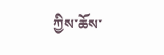ཀྱིས་ཆོས་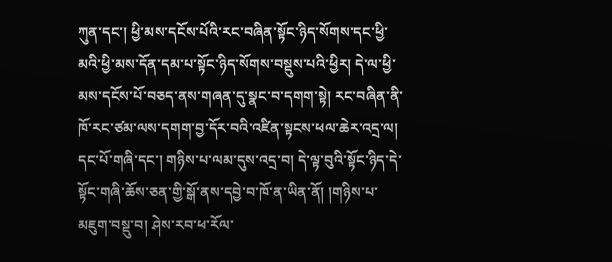ཀུན་དང་། ཕྱི་མས་དངོས་པོའི་རང་བཞིན་སྟོང་ཉིད་སོགས་དང་ཕྱི་མའི་ཕྱི་མས་དོན་དམ་པ་སྟོང་ཉིད་སོགས་བསྡུས་པའི་ཕྱིར། དེ་ལ་ཕྱི་མས་དངོས་པོ་བཅད་ནས་གཞན་དུ་སྣང་བ་དགག་སྟེ། རང་བཞིན་ནི་ཁོ་རང་ཙམ་ལས་དགག་བྱ་དོར་བའི་འཛིན་སྟངས་ཕལ་ཆེར་འདྲ་ལ། དང་པོ་གཞི་དང་། གཉིས་པ་ལམ་དུས་འདྲ་བ། དེ་ལྟ་བུའི་སྟོང་ཉིད་དེ་སྟོང་གཞི་ཆོས་ཅན་གྱི་སྒོ་ནས་དབྱེ་བ་ཁོ་ན་ཡིན་ནོ། །གཉིས་པ་མཇུག་བསྡུ་བ། ཤེས་རབ་ཕ་རོལ་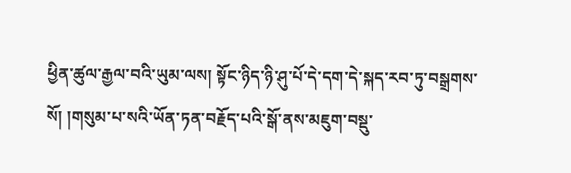ཕྱིན་ཚུལ་རྒྱལ་བའི་ཡུམ་ལས། སྟོང་ཉིད་ཉི་ཤུ་པོ་དེ་དག་དེ་སྐད་རབ་ཏུ་བསྒྲགས་སོ། །གསུམ་པ་སའི་ཡོན་ཏན་བརྗོད་པའི་སྒོ་ནས་མཇུག་བསྡུ་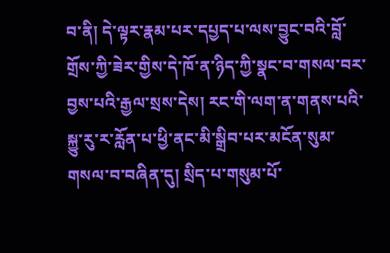བ་ནི། དེ་ལྟར་རྣམ་པར་དཔྱད་པ་ལས་བྱུང་བའི་བློ་གྲོས་ཀྱི་ཟེར་གྱིས་དེ་ཁོ་ན་ཉིད་ཀྱི་སྣང་བ་གསལ་བར་བྱས་པའི་རྒྱལ་སྲས་དེས། རང་གི་ལག་ན་གནས་པའི་སྐྱུ་རུ་ར་རློན་པ་ཕྱི་ནང་མི་སྒྲིབ་པར་མངོན་སུམ་གསལ་བ་བཞིན་དུ། སྲིད་པ་གསུམ་པོ་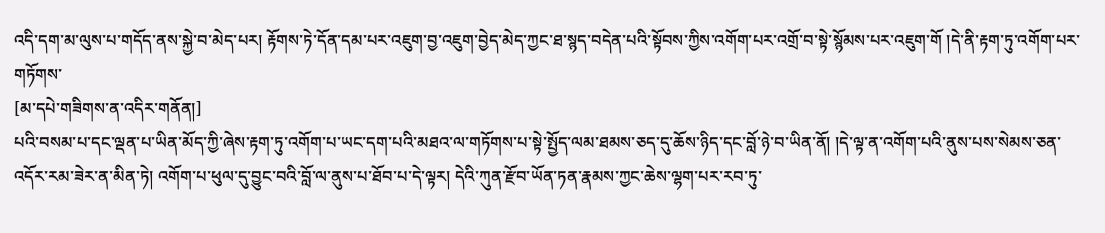འདི་དག་མ་ལུས་པ་གདོད་ནས་སྐྱེ་བ་མེད་པར། རྟོགས་ཏེ་དོན་དམ་པར་འཇུག་བྱ་འཇུག་བྱེད་མེད་ཀྱང་ཐ་སྙད་བདེན་པའི་སྟོབས་ཀྱིས་འགོག་པར་འགྲོ་བ་སྟེ་སྙོམས་པར་འཇུག་གོ །དེ་ནི་རྟག་ཏུ་འགོག་པར་གཏོགས་
[མ་དཔེ་གཟིགས་ན་འདིར་གནོན།]
པའི་བསམ་པ་དང་ལྡན་པ་ཡིན་མོད་ཀྱི་ཞེས་རྟག་ཏུ་འགོག་པ་ཡང་དག་པའི་མཐའ་ལ་གཏོགས་པ་སྟེ་སྤྱོད་ལམ་ཐམས་ཅད་དུ་ཆོས་ཉིད་དང་བློ་ཉེ་བ་ཡིན་ནོ། །དེ་ལྟ་ན་འགོག་པའི་ནུས་པས་སེམས་ཅན་འདོར་རམ་ཟེར་ན་མིན་ཏེ། འགོག་པ་ཕུལ་དུ་བྱུང་བའི་བློ་ལ་ནུས་པ་ཐོབ་པ་དེ་ལྟར། དེའི་ཀུན་རྫོབ་ཡོན་ཏན་རྣམས་ཀྱང་ཆེས་ལྷག་པར་རབ་ཏུ་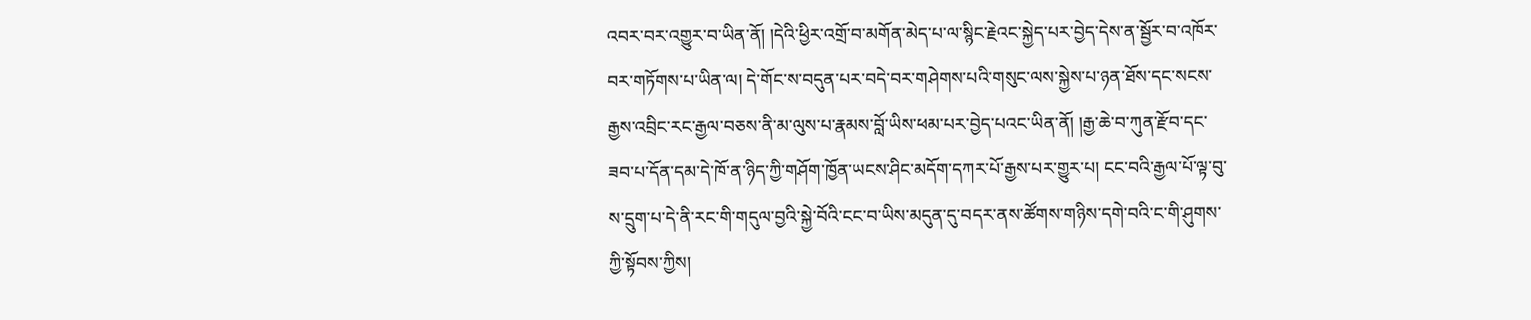འབར་བར་འགྱུར་བ་ཡིན་ནོ། །དེའི་ཕྱིར་འགྲོ་བ་མགོན་མེད་པ་ལ་སྙིང་རྗེའང་སྐྱེད་པར་བྱེད་དེས་ན་སྦྱོར་བ་འཁོར་བར་གཏོགས་པ་ཡིན་ལ། དེ་གོང་ས་བདུན་པར་བདེ་བར་གཤེགས་པའི་གསུང་ལས་སྐྱེས་པ་ཉན་ཐོས་དང་སངས་རྒྱས་འབྲིང་རང་རྒྱལ་བཅས་ནི་མ་ལུས་པ་རྣམས་བློ་ཡིས་ཕམ་པར་བྱེད་པའང་ཡིན་ནོ། །རྒྱ་ཆེ་བ་ཀུན་རྫོབ་དང་ཟབ་པ་དོན་དམ་དེ་ཁོ་ན་ཉིད་ཀྱི་གཤོག་ཁྱོན་ཡངས་ཤིང་མདོག་དཀར་པོ་རྒྱས་པར་གྱུར་པ། ངང་བའི་རྒྱལ་པོ་ལྟ་བུ་ས་དྲུག་པ་དེ་ནི་རང་གི་གདུལ་བྱའི་སྐྱེ་བོའི་ངང་བ་ཡིས་མདུན་དུ་བདར་ནས་ཚོགས་གཉིས་དགེ་བའི་ང་གི་ཤུགས་ཀྱི་སྟོབས་ཀྱིས།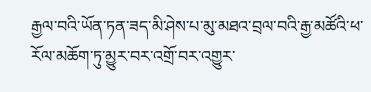རྒྱལ་བའི་ཡོན་ཏན་ཟད་མི་ཤེས་པ་མུ་མཐའ་བྲལ་བའི་རྒྱ་མཚོའི་ཕ་རོལ་མཆོག་ཏུ་མྱུར་བར་འགྲོ་བར་འགྱུར་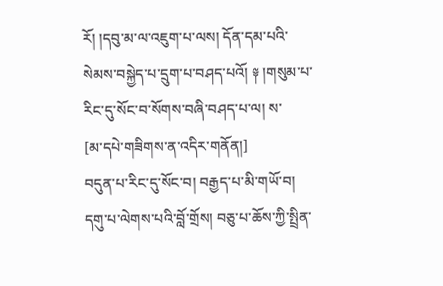རོ། །དབུ་མ་ལ་འཇུག་པ་ལས། དོན་དམ་པའི་སེམས་བསྐྱེད་པ་དྲུག་པ་བཤད་པའོ། ༈ །གསུམ་པ་རིང་དུ་སོང་བ་སོགས་བཞི་བཤད་པ་ལ། ས་
[མ་དཔེ་གཟིགས་ན་འདིར་གནོན།]
བདུན་པ་རིང་དུ་སོང་བ། བརྒྱད་པ་མི་གཡོ་བ། དགུ་པ་ལེགས་པའི་བློ་གྲོས། བཅུ་པ་ཆོས་ཀྱི་སྤྲིན་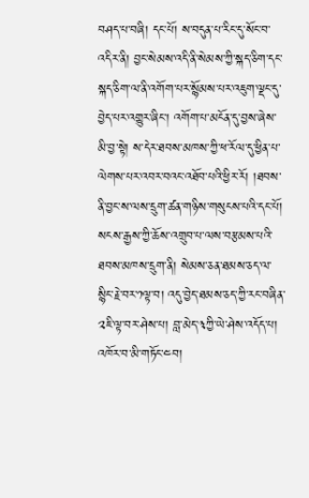བཤད་པ་བཞི། དང་པོ། ས་བདུན་པ་རིང་དུ་སོང་བ་འདིར་ནི། བྱང་སེམས་འདི་ནི་སེམས་ཀྱི་སྐད་ཅིག་དང་སྐད་ཅིག་ལ་ནི་འགོག་པར་སྙོམས་པར་འཇུག་ལྡང་དུ་བྱེད་པར་འགྱུར་ཞིང་། འགོག་པ་མངོན་དུ་བྱས་ཞེས་མི་བྱ་སྟེ། ས་དེར་ཐབས་མཁས་ཀྱི་ཕ་རོལ་དུ་ཕྱིན་པ་ལེགས་པར་འབར་བའང་འཐོབ་པའི་ཕྱིར་རོ། །ཐབས་ནི་བྱང་ས་ལས་དྲུག་ཚན་གཉིས་གསུངས་པའི་དང་པོ། སངས་རྒྱས་ཀྱི་ཆོས་འགྲུབ་པ་ལས་བརྩམས་པའི་ཐབས་མཁས་དྲུག་ནི། སེམས་ཅན་ཐམས་ཅད་ལ་སྙིང་རྗེ་བར་༡ལྟ་བ། འདུ་བྱེད་ཐམས་ཅད་ཀྱི་རང་བཞིན་༢ཇི་ལྟ་བར་ཤེས་པ། བླ་མེད་༣ཀྱི་ཡེ་ཤེས་འདོད་པ། འཁོར་བ་མི་གཏོང་༤བ།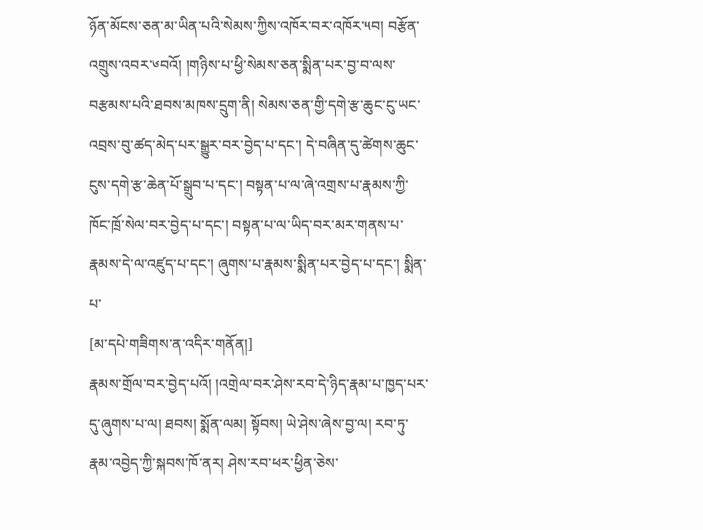ཉོན་མོངས་ཅན་མ་ཡིན་པའི་སེམས་ཀྱིས་འཁོར་བར་འཁོར་༥བ། བརྩོན་འགྲུས་འབར་༦བའོ། །གཉིས་པ་ཕྱི་སེམས་ཅན་སྨིན་པར་བྱ་བ་ལས་བརྩམས་པའི་ཐབས་མཁས་དྲུག་ནི། སེམས་ཅན་གྱི་དགེ་རྩ་ཆུང་ངུ་ཡང་འབྲས་བུ་ཚད་མེད་པར་སྒྱུར་བར་བྱེད་པ་དང་། དེ་བཞིན་དུ་ཚེགས་ཆུང་ངུས་དགེ་རྩ་ཆེན་པོ་སྒྲུབ་པ་དང་། བསྟན་པ་ལ་ཞེ་འགྲས་པ་རྣམས་ཀྱི་ཁོང་ཁྲོ་སེལ་བར་བྱེད་པ་དང་། བསྟན་པ་ལ་ཡིད་བར་མར་གནས་པ་རྣམས་དེ་ལ་འཛུད་པ་དང་། ཞུགས་པ་རྣམས་སྨིན་པར་བྱེད་པ་དང་། སྨིན་པ་
[མ་དཔེ་གཟིགས་ན་འདིར་གནོན།]
རྣམས་གྲོལ་བར་བྱེད་པའོ། །འགྲེལ་བར་ཤེས་རབ་དེ་ཉིད་རྣམ་པ་ཁྱད་པར་དུ་ཞུགས་པ་ལ། ཐབས། སྨོན་ལམ། སྟོབས། ཡེ་ཤེས་ཞེས་བྱ་ལ། རབ་ཏུ་རྣམ་འབྱེད་ཀྱི་སྐབས་ཁོ་ནར། ཤེས་རབ་ཕར་ཕྱིན་ཅེས་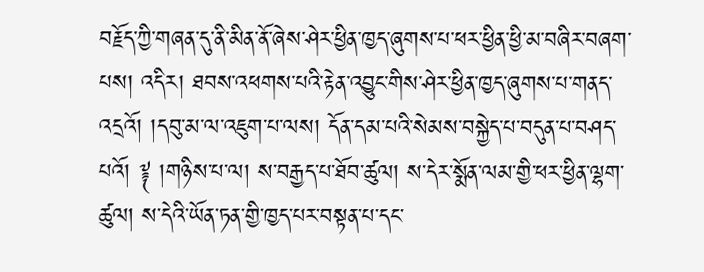བརྗོད་ཀྱི་གཞན་དུ་ནི་མིན་ནོ་ཞེས་ཤེར་ཕྱིན་ཁྱད་ཞུགས་པ་ཕར་ཕྱིན་ཕྱི་མ་བཞིར་བཞག་པས། འདིར། ཐབས་འཕགས་པའི་རྟེན་འབྱུང་གིས་ཤེར་ཕྱིན་ཁྱད་ཞུགས་པ་གནད་འདྲའོ། །དབུ་མ་ལ་འཇུག་པ་ལས། དོན་དམ་པའི་སེམས་བསྐྱེད་པ་བདུན་པ་བཤད་པའོ། ༈ །གཉིས་པ་ལ། ས་བརྒྱད་པ་ཐོབ་ཚུལ། ས་དེར་སྨོན་ལམ་གྱི་ཕར་ཕྱིན་ལྷག་ཚུལ། ས་དེའི་ཡོན་ཏན་གྱི་ཁྱད་པར་བསྟན་པ་དང་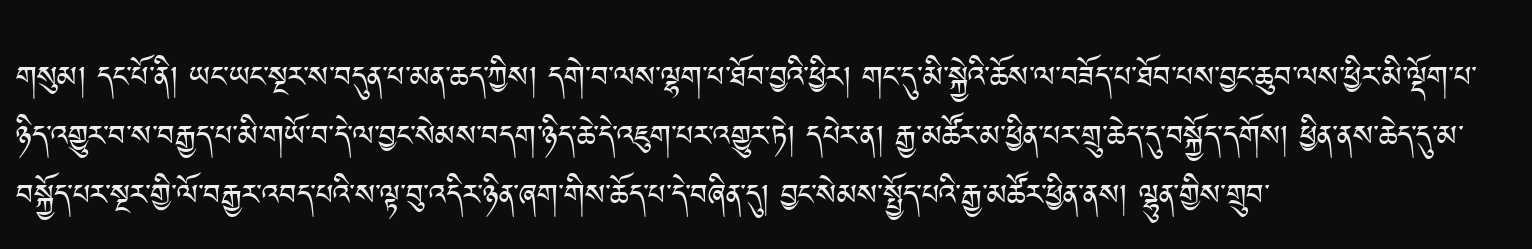གསུམ། དང་པོ་ནི། ཡང་ཡང་སྔར་ས་བདུན་པ་མན་ཆད་ཀྱིས། དགེ་བ་ལས་ལྷག་པ་ཐོབ་བྱའི་ཕྱིར། གང་དུ་མི་སྐྱེའི་ཆོས་ལ་བཟོད་པ་ཐོབ་པས་བྱང་ཆུབ་ལས་ཕྱིར་མི་ལྡོག་པ་ཉིད་འགྱུར་བ་ས་བརྒྱད་པ་མི་གཡོ་བ་དེ་ལ་བྱང་སེམས་བདག་ཉིད་ཆེ་དེ་འཇུག་པར་འགྱུར་ཏེ། དཔེར་ན། རྒྱ་མཚོར་མ་ཕྱིན་པར་གྲུ་ཆེད་དུ་བསྐྱོད་དགོས། ཕྱིན་ནས་ཆེད་དུ་མ་བསྐྱོད་པར་སྔར་གྱི་ལོ་བརྒྱར་འབད་པའི་ས་ལྟ་བུ་འདིར་ཉིན་ཞག་གིས་ཆོད་པ་དེ་བཞིན་དུ། བྱང་སེམས་སྤྱོད་པའི་རྒྱ་མཚོར་ཕྱིན་ནས། ལྷུན་གྱིས་གྲུབ་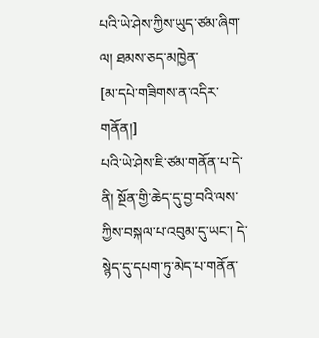པའི་ཡེ་ཤེས་ཀྱིས་ཡུད་ཙམ་ཞིག་ལ། ཐམས་ཅད་མཁྱེན་
[མ་དཔེ་གཟིགས་ན་འདིར་གནོན།]
པའི་ཡེ་ཤེས་ཇི་ཙམ་གནོན་པ་དེ་ནི། སྔོན་གྱི་ཆེད་དུ་བྱ་བའི་ལས་ཀྱིས་བསྐལ་པ་འབུམ་དུ་ཡང་། དེ་སྙེད་དུ་དཔག་ཏུ་མེད་པ་གནོན་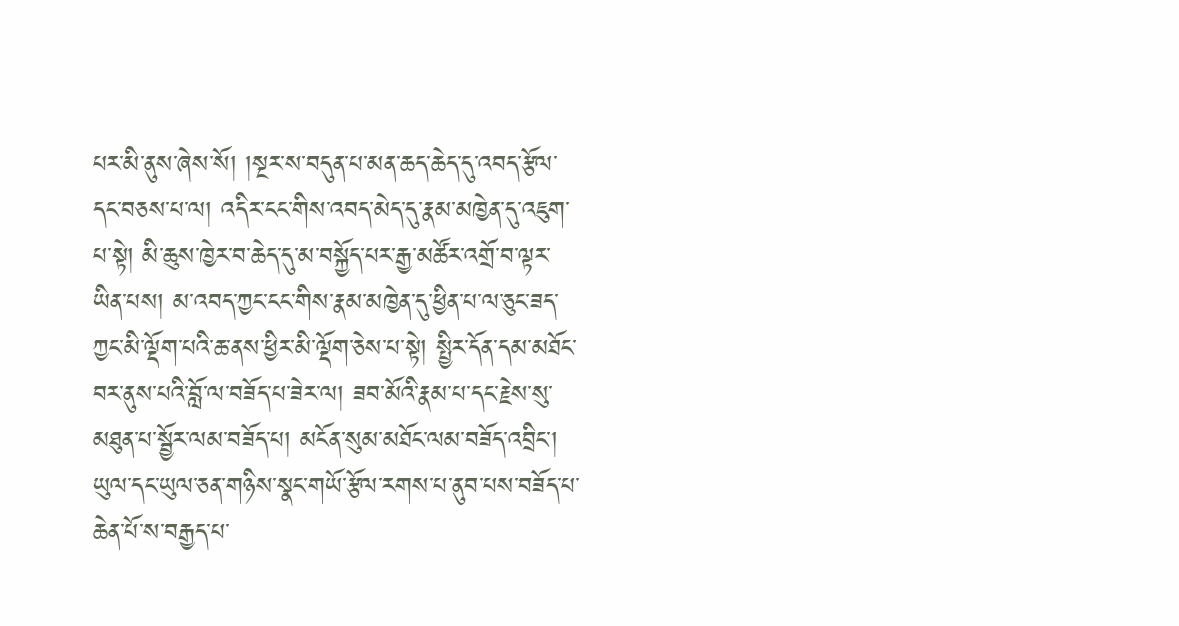པར་མི་ནུས་ཞེས་སོ། །སྔར་ས་བདུན་པ་མན་ཆད་ཆེད་དུ་འབད་རྩོལ་དང་བཅས་པ་ལ། འདིར་ངང་གིས་འབད་མེད་དུ་རྣམ་མཁྱེན་དུ་འཇུག་པ་སྟེ། མི་ཆུས་ཁྱེར་བ་ཆེད་དུ་མ་བསྐྱོད་པར་རྒྱ་མཚོར་འགྲོ་བ་ལྟར་ཡིན་པས། མ་འབད་ཀྱང་ངང་གིས་རྣམ་མཁྱེན་དུ་ཕྱིན་པ་ལ་ཅུང་ཟད་ཀྱང་མི་ལྡོག་པའི་ཆ་ནས་ཕྱིར་མི་ལྡོག་ཅེས་པ་སྟེ། སྤྱིར་དོན་དམ་མཐོང་བར་ནུས་པའི་བློ་ལ་བཟོད་པ་ཟེར་ལ། ཟབ་མོའི་རྣམ་པ་དང་རྗེས་སུ་མཐུན་པ་སྦྱོར་ལམ་བཟོད་པ། མངོན་སུམ་མཐོང་ལམ་བཟོད་འབྲིང་། ཡུལ་དང་ཡུལ་ཅན་གཉིས་སྣང་གཡོ་རྩོལ་རགས་པ་ནུབ་པས་བཟོད་པ་ཆེན་པོ་ས་བརྒྱད་པ་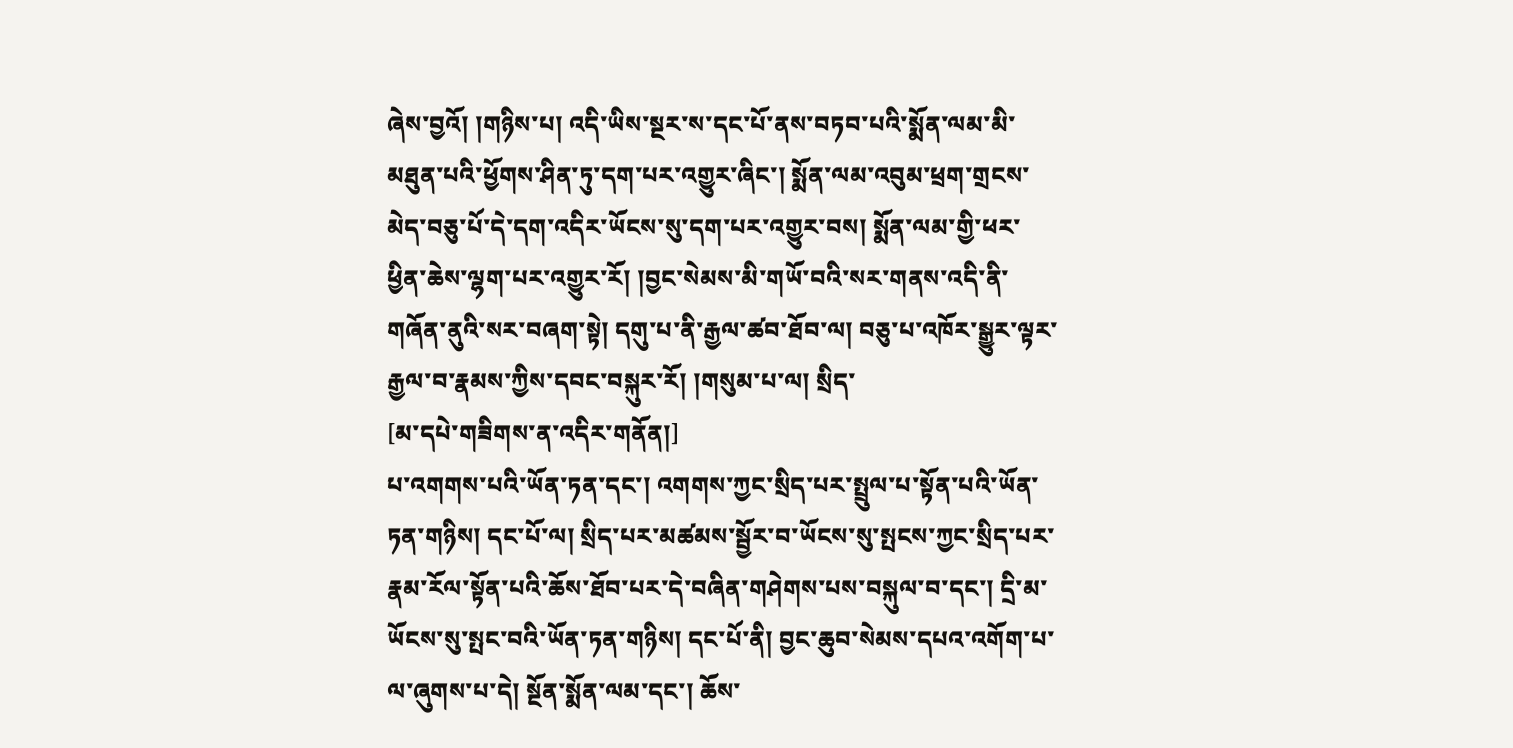ཞེས་བྱའོ། །གཉིས་པ། འདི་ཡིས་སྔར་ས་དང་པོ་ནས་བཏབ་པའི་སྨོན་ལམ་མི་མཐུན་པའི་ཕྱོགས་ཤིན་ཏུ་དག་པར་འགྱུར་ཞིང་། སྨོན་ལམ་འབུམ་ཕྲག་གྲངས་མེད་བཅུ་པོ་དེ་དག་འདིར་ཡོངས་སུ་དག་པར་འགྱུར་བས། སྨོན་ལམ་གྱི་ཕར་ཕྱིན་ཆེས་ལྷག་པར་འགྱུར་རོ། །བྱང་སེམས་མི་གཡོ་བའི་སར་གནས་འདི་ནི་གཞོན་ནུའི་སར་བཞག་སྟེ། དགུ་པ་ནི་རྒྱལ་ཚབ་ཐོབ་ལ། བཅུ་པ་འཁོར་སྒྱུར་ལྟར་རྒྱལ་བ་རྣམས་ཀྱིས་དབང་བསྐུར་རོ། །གསུམ་པ་ལ། སྲིད་
[མ་དཔེ་གཟིགས་ན་འདིར་གནོན།]
པ་འགགས་པའི་ཡོན་ཏན་དང་། འགགས་ཀྱང་སྲིད་པར་སྤྲུལ་པ་སྟོན་པའི་ཡོན་ཏན་གཉིས། དང་པོ་ལ། སྲིད་པར་མཚམས་སྦྱོར་བ་ཡོངས་སུ་སྤངས་ཀྱང་སྲིད་པར་རྣམ་རོལ་སྟོན་པའི་ཆོས་ཐོབ་པར་དེ་བཞིན་གཤེགས་པས་བསྐུལ་བ་དང་། དྲི་མ་ཡོངས་སུ་སྤང་བའི་ཡོན་ཏན་གཉིས། དང་པོ་ནི། བྱང་ཆུབ་སེམས་དཔའ་འགོག་པ་ལ་ཞུགས་པ་དེ། སྔོན་སྨོན་ལམ་དང་། ཆོས་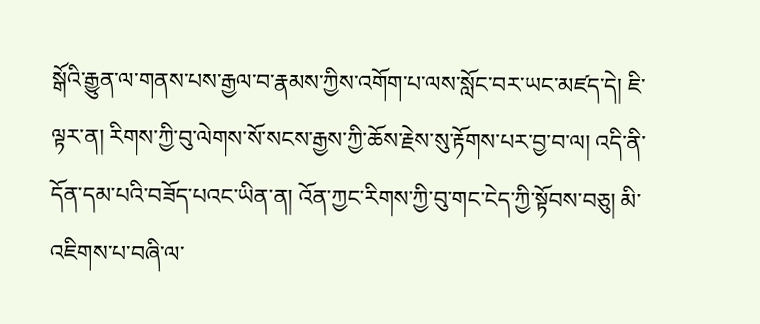སྒོའི་རྒྱུན་ལ་གནས་པས་རྒྱལ་བ་རྣམས་ཀྱིས་འགོག་པ་ལས་སློང་བར་ཡང་མཛད་དེ། ཇི་ལྟར་ན། རིགས་ཀྱི་བུ་ལེགས་སོ་སངས་རྒྱས་ཀྱི་ཆོས་རྗེས་སུ་རྟོགས་པར་བྱ་བ་ལ། འདི་ནི་དོན་དམ་པའི་བཟོད་པའང་ཡིན་ན། འོན་ཀྱང་རིགས་ཀྱི་བུ་གང་ངེད་ཀྱི་སྟོབས་བཅུ། མི་འཇིགས་པ་བཞི་ལ་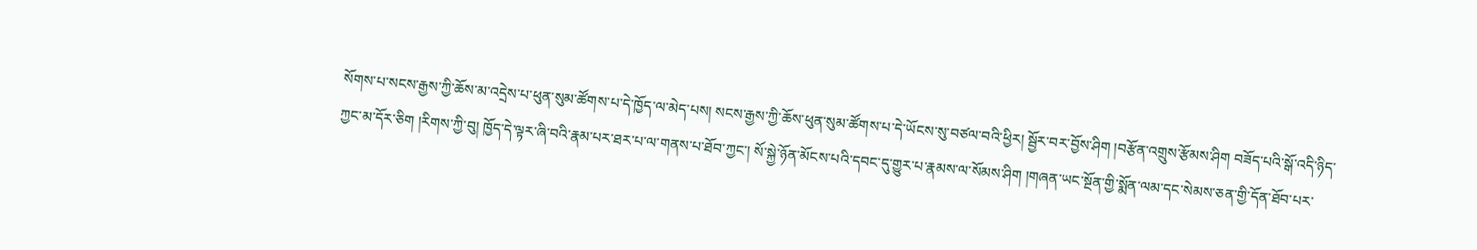སོགས་པ་སངས་རྒྱས་ཀྱི་ཆོས་མ་འདྲེས་པ་ཕུན་སུམ་ཚོགས་པ་དེ་ཁྱོད་ལ་མེད་པས། སངས་རྒྱས་ཀྱི་ཆོས་ཕུན་སུམ་ཚོགས་པ་དེ་ཡོངས་སུ་བཙལ་བའི་ཕྱིར། སྦྱོར་བར་བྱོས་ཤིག །བརྩོན་འགྲུས་རྩོམས་ཤིག བཟོད་པའི་སྒོ་འདི་ཉིད་ཀྱང་མ་དོར་ཅིག །རིགས་ཀྱི་བུ། ཁྱོད་དེ་ལྟར་ཞི་བའི་རྣམ་པར་ཐར་པ་ལ་གནས་པ་ཐོབ་ཀྱང་། སོ་སྐྱེ་ཉོན་མོངས་པའི་དབང་དུ་གྱུར་པ་རྣམས་ལ་སོམས་ཤིག །གཞན་ཡང་སྔོན་གྱི་སྨོན་ལམ་དང་སེམས་ཅན་གྱི་དོན་ཐོབ་པར་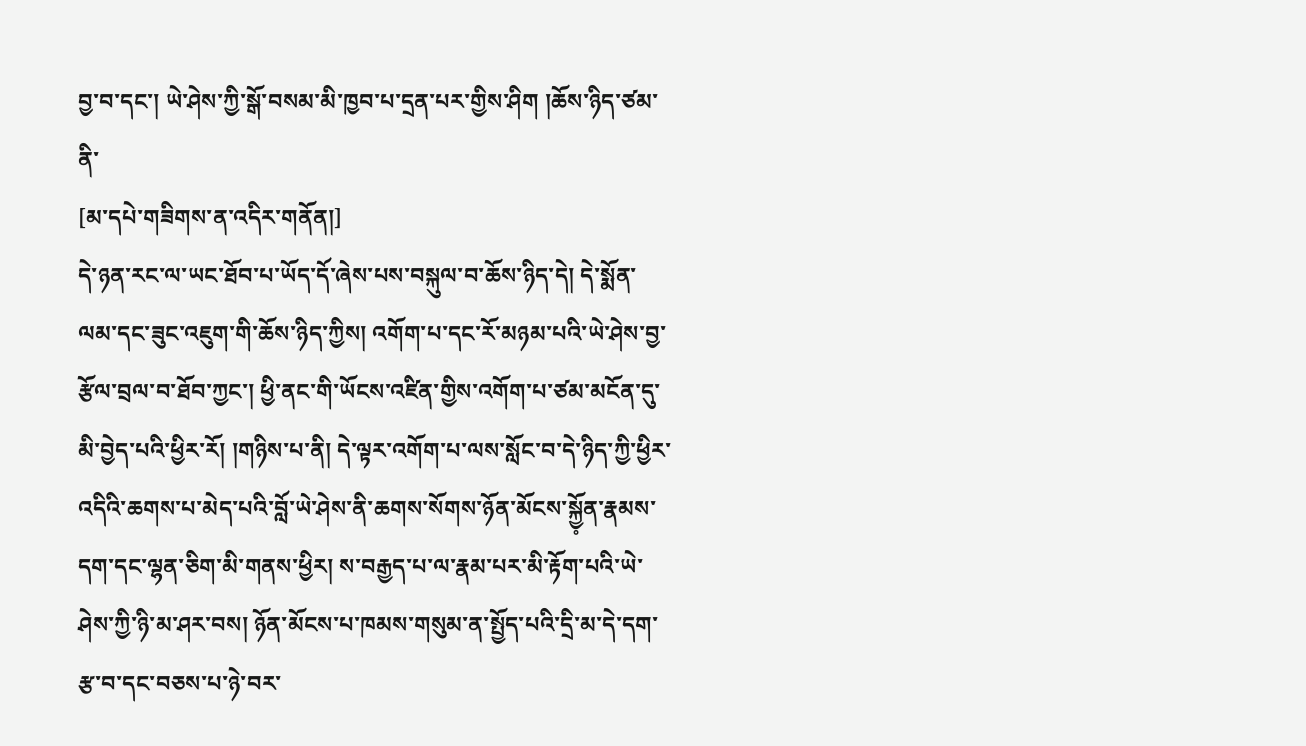བྱ་བ་དང་། ཡེ་ཤེས་ཀྱི་སྒོ་བསམ་མི་ཁྱབ་པ་དྲན་པར་གྱིས་ཤིག །ཆོས་ཉིད་ཙམ་ནི་
[མ་དཔེ་གཟིགས་ན་འདིར་གནོན།]
དེ་ཉན་རང་ལ་ཡང་ཐོབ་པ་ཡོད་དོ་ཞེས་པས་བསྐུལ་བ་ཆོས་ཉིད་དེ། དེ་སྨོན་ལམ་དང་ཟུང་འཇུག་གི་ཆོས་ཉིད་ཀྱིས། འགོག་པ་དང་རོ་མཉམ་པའི་ཡེ་ཤེས་བྱ་རྩོལ་བྲལ་བ་ཐོབ་ཀྱང་། ཕྱི་ནང་གི་ཡོངས་འཛིན་གྱིས་འགོག་པ་ཙམ་མངོན་དུ་མི་བྱེད་པའི་ཕྱིར་རོ། །གཉིས་པ་ནི། དེ་ལྟར་འགོག་པ་ལས་སློང་བ་དེ་ཉིད་ཀྱི་ཕྱིར་འདིའི་ཆགས་པ་མེད་པའི་བློ་ཡེ་ཤེས་ནི་ཆགས་སོགས་ཉོན་མོངས་སྐྱོ༷ན་རྣམས་དག་དང་ལྷན་ཅིག་མི་གནས་ཕྱིར། ས་བརྒྱད་པ་ལ་རྣམ་པར་མི་རྟོག་པའི་ཡེ་ཤེས་ཀྱི་ཉི་མ་ཤར་བས། ཉོན་མོངས་པ་ཁམས་གསུམ་ན་སྤྱོད་པའི་དྲི་མ་དེ་དག་རྩ་བ་དང་བཅས་པ་ཉེ་བར་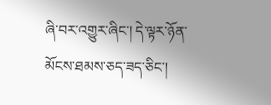ཞི་བར་འགྱུར་ཞིང་། དེ་ལྟར་ཉོན་མོངས་ཐམས་ཅད་ཟད་ཅིང་།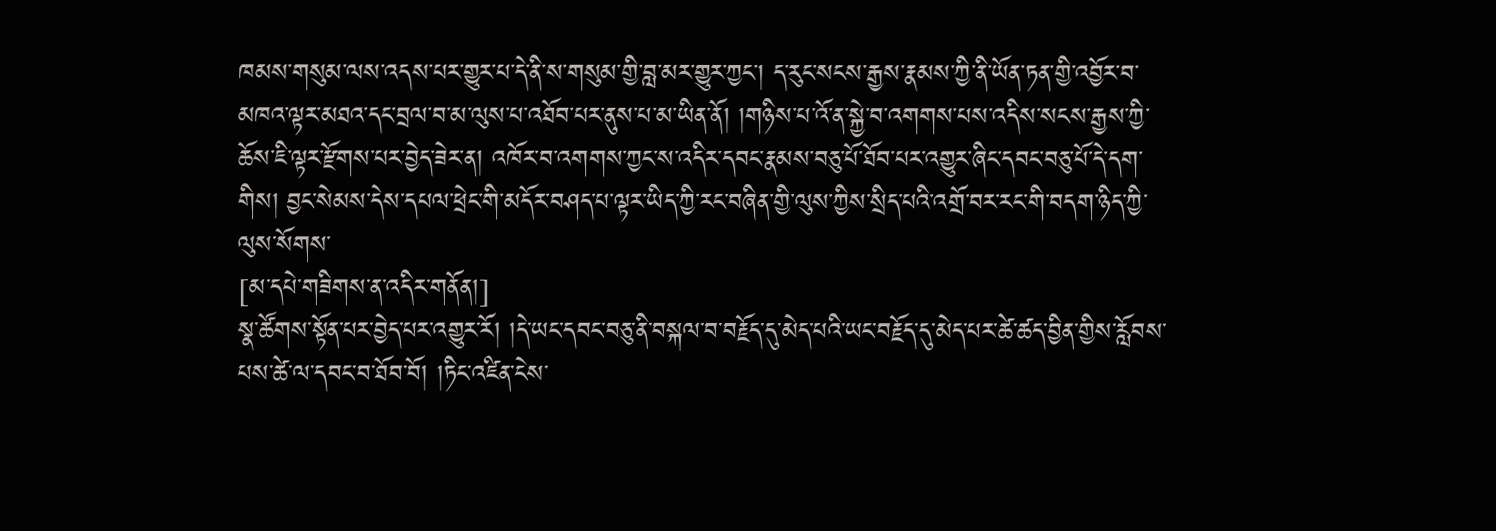ཁམས་གསུམ་ལས་འདས་པར་གྱུར་པ་དེ་ནི་ས་གསུམ་གྱི་བླ་མར་གྱུར་ཀྱང་། ད་རུང་སངས་རྒྱས་རྣམས་ཀྱི་ནི་ཡོན་ཏན་གྱི་འབྱོར་བ་མཁའ་ལྟར་མཐའ་དང་བྲལ་བ་མ་ལུས་པ་འཐོབ་པར་ནུས་པ་མ་ཡིན་ནོ། །གཉིས་པ་འོ་ན་སྐྱེ་བ་འགགས་པས་འདིས་སངས་རྒྱས་ཀྱི་ཆོས་ཇི་ལྟར་རྫོགས་པར་བྱེད་ཟེར་ན། འཁོར་བ་འགགས་ཀྱང་ས་འདིར་དབང་རྣམས་བཅུ་པོ་ཐོབ་པར་འགྱུར་ཞིང་དབང་བཅུ་པོ་དེ་དག་གིས། བྱང་སེམས་དེས་དཔལ་ཕྲེང་གི་མདོར་བཤད་པ་ལྟར་ཡིད་ཀྱི་རང་བཞིན་གྱི་ལུས་ཀྱིས་སྲིད་པའི་འགྲོ་བར་རང་གི་བདག་ཉིད་ཀྱི་ལུས་སོགས་
[མ་དཔེ་གཟིགས་ན་འདིར་གནོན།]
སྣ་ཚོགས་སྟོན་པར་བྱེད་པར་འགྱུར་རོ། །དེ་ཡང་དབང་བཅུ་ནི་བསྐལ་བ་བརྗོད་དུ་མེད་པའི་ཡང་བརྗོད་དུ་མེད་པར་ཚེ་ཚད་བྱིན་གྱིས་རློབས་པས་ཚེ་ལ་དབང་བ་ཐོབ་བོ། །ཏིང་འཛིན་ངེས་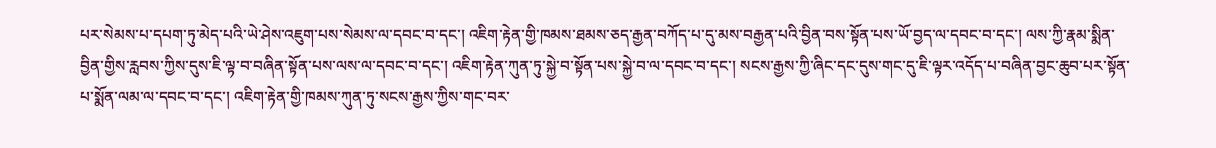པར་སེམས་པ་དཔག་ཏུ་མེད་པའི་ཡེ་ཤེས་འཇུག་པས་སེམས་ལ་དབང་བ་དང་། འཇིག་རྟེན་གྱི་ཁམས་ཐམས་ཅད་རྒྱན་བཀོད་པ་དུ་མས་བརྒྱན་པའི་བྱིན་བས་སྟོན་པས་ཡོ་བྱད་ལ་དབང་བ་དང་། ལས་ཀྱི་རྣམ་སྨིན་བྱིན་གྱིས་རླབས་ཀྱིས་དུས་ཇི་ལྟ་བ་བཞིན་སྟོན་པས་ལས་ལ་དབང་བ་དང་། འཇིག་རྟེན་ཀུན་ཏུ་སྐྱེ་བ་སྟོན་པས་སྐྱེ་བ་ལ་དབང་བ་དང་། སངས་རྒྱས་ཀྱི་ཞིང་དང་དུས་གང་དུ་ཇི་ལྟར་འདོད་པ་བཞིན་བྱང་ཆུབ་པར་སྟོན་པ་སྨོན་ལམ་ལ་དབང་བ་དང་། འཇིག་རྟེན་གྱི་ཁམས་ཀུན་ཏུ་སངས་རྒྱས་ཀྱིས་གང་བར་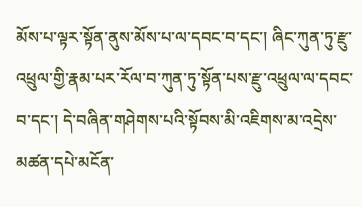མོས་པ་ལྟར་སྟོན་ནུས་མོས་པ་ལ་དབང་བ་དང་། ཞིང་ཀུན་ཏུ་རྫུ་འཕྲུལ་གྱི་རྣམ་པར་རོལ་བ་ཀུན་ཏུ་སྟོན་པས་རྫུ་འཕྲུལ་ལ་དབང་བ་དང་། དེ་བཞིན་གཤེགས་པའི་སྟོབས་མི་འཇིགས་མ་འདྲེས་མཚན་དཔེ་མངོན་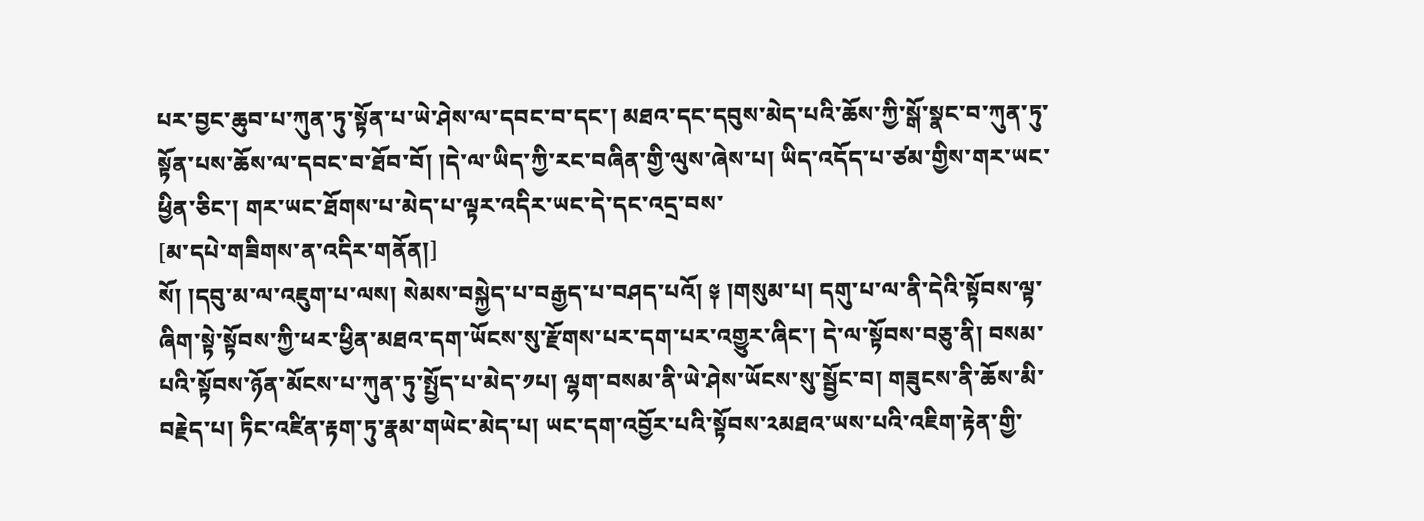པར་བྱང་ཆུབ་པ་ཀུན་ཏུ་སྟོན་པ་ཡེ་ཤེས་ལ་དབང་བ་དང་། མཐའ་དང་དབུས་མེད་པའི་ཆོས་ཀྱི་སྒོ་སྣང་བ་ཀུན་ཏུ་སྟོན་པས་ཆོས་ལ་དབང་བ་ཐོབ་བོ། །དེ་ལ་ཡིད་ཀྱི་རང་བཞིན་གྱི་ལུས་ཞེས་པ། ཡིད་འདོད་པ་ཙམ་གྱིས་གར་ཡང་ཕྱིན་ཅིང་། གར་ཡང་ཐོགས་པ་མེད་པ་ལྟར་འདིར་ཡང་དེ་དང་འདྲ་བས་
[མ་དཔེ་གཟིགས་ན་འདིར་གནོན།]
སོ། །དབུ་མ་ལ་འཇུག་པ་ལས། སེམས་བསྐྱེད་པ་བརྒྱད་པ་བཤད་པའོ། ༈ །གསུམ་པ། དགུ་པ་ལ་ནི་དེའི་སྟོབས་ལྟ་ཞིག་སྟེ་སྟོབས་ཀྱི་ཕར་ཕྱིན་མཐའ་དག་ཡོངས་སུ་རྫོགས་པར་དག་པར་འགྱུར་ཞིང་། དེ་ལ་སྟོབས་བཅུ་ནི། བསམ་པའི་སྟོབས་ཉོན་མོངས་པ་ཀུན་ཏུ་སྤྱོད་པ་མེད་༡པ། ལྷག་བསམ་ནི་ཡེ་ཤེས་ཡོངས་སུ་སྦྱོང་བ། གཟུངས་ནི་ཆོས་མི་བརྗེད་པ། ཏིང་འཛིན་རྟག་ཏུ་རྣམ་གཡེང་མེད་པ། ཡང་དག་འབྱོར་པའི་སྟོབས་༢མཐའ་ཡས་པའི་འཇིག་རྟེན་གྱི་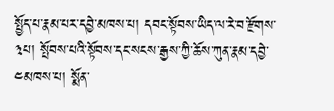སྤྱོད་པ་རྣམ་པར་དབྱེ་མཁས་པ། དབང་སྟོབས་ཡིད་ལ་རེ་བ་རྫོགས་༣པ། སྤོབས་པའི་སྟོབས་དང་སངས་རྒྱས་ཀྱི་ཆོས་ཀུན་རྣམ་དབྱེ་༤མཁས་པ། སྨོན་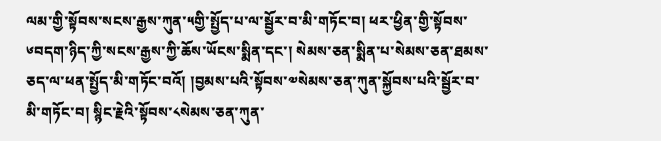ལམ་གྱི་སྟོབས་སངས་རྒྱས་ཀུན་༥གྱི་སྤྱོད་པ་ལ་སྦྱོར་བ་མི་གཏོང་བ། ཕར་ཕྱིན་གྱི་སྟོབས་༦བདག་ཉིད་ཀྱི་སངས་རྒྱས་ཀྱི་ཆོས་ཡོངས་སྨིན་དང་། སེམས་ཅན་སྨིན་པ་སེམས་ཅན་ཐམས་ཅད་ལ་ཕན་སྤྱོད་མི་གཏོང་བའོ། །བྱམས་པའི་སྟོབས་༧སེམས་ཅན་ཀུན་སྐྱོབས་པའི་སྦྱོར་བ་མི་གཏོང་བ། སྙིང་རྗེའི་སྟོབས་༨སེམས་ཅན་ཀུན་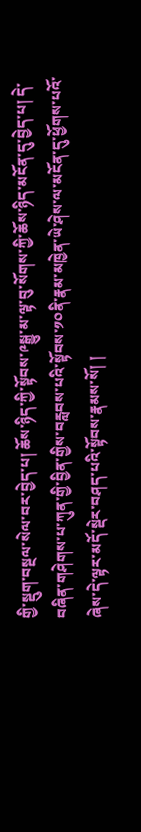གྱི་སྡུག་བསྔལ་སེལ་བར་བྱེད་པ། ཆོས་ཉིད་ཀྱི་སྟོབས་༩སྒྱུ་མ་ལྟ་བུ་སོགས་ཀྱི་ཆོས་ཉིད་མངོན་དུ་བྱེད་པ། དེ་བཞིན་གཤེགས་པ་ཀུན་གྱི་བྱིན་གྱིས་བརླབས་པའི་སྟོབས་༡༠ནི་རྣམ་མཁྱེན་ཡེ་ཤེས་ལ་མངོན་དུ་ཕྱོགས་པའོ་ཞེས་དེ་ལྟར་མདོ་སྡེར་བཤད་པའི་སྟོབས་རྣམས་སོ། །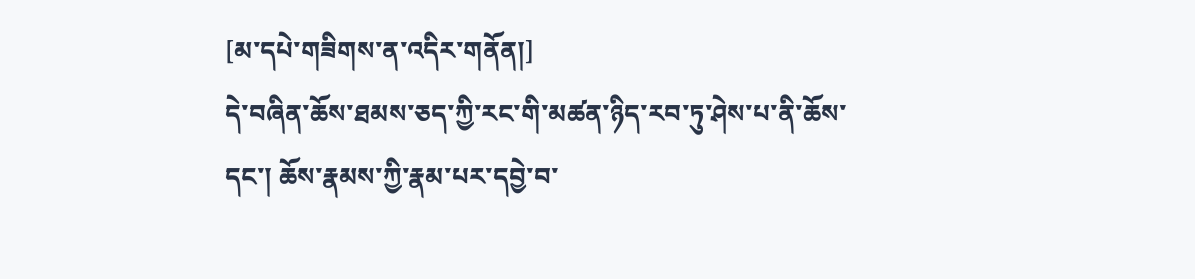[མ་དཔེ་གཟིགས་ན་འདིར་གནོན།]
དེ་བཞིན་ཆོས་ཐམས་ཅད་ཀྱི་རང་གི་མཚན་ཉིད་རབ་ཏུ་ཤེས་པ་ནི་ཆོས་དང་། ཆོས་རྣམས་ཀྱི་རྣམ་པར་དབྱེ་བ་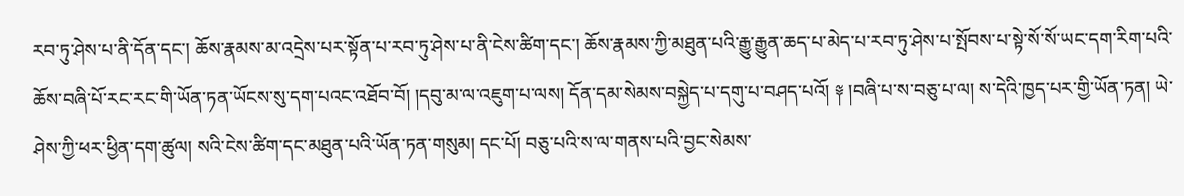རབ་ཏུ་ཤེས་པ་ནི་དོན་དང་། ཆོས་རྣམས་མ་འདྲེས་པར་སྟོན་པ་རབ་ཏུ་ཤེས་པ་ནི་ངེས་ཚིག་དང་། ཆོས་རྣམས་ཀྱི་མཐུན་པའི་རྒྱུ་རྒྱུན་ཆད་པ་མེད་པ་རབ་ཏུ་ཤེས་པ་སྤོབས་པ་སྟེ་སོ་སོ་ཡང་དག་རིག་པའི་ཆོས་བཞི་པོ་རང་རང་གི་ཡོན་ཏན་ཡོངས་སུ་དག་པའང་འཐོབ་བོ། །དབུ་མ་ལ་འཇུག་པ་ལས། དོན་དམ་སེམས་བསྐྱེད་པ་དགུ་པ་བཤད་པའོ། ༈ །བཞི་པ་ས་བཅུ་པ་ལ། ས་དེའི་ཁྱད་པར་གྱི་ཡོན་ཏན། ཡེ་ཤེས་ཀྱི་ཕར་ཕྱིན་དག་ཚུལ། སའི་ངེས་ཚིག་དང་མཐུན་པའི་ཡོན་ཏན་གསུམ། དང་པོ། བཅུ་པའི་ས་ལ་གནས་པའི་བྱང་སེམས་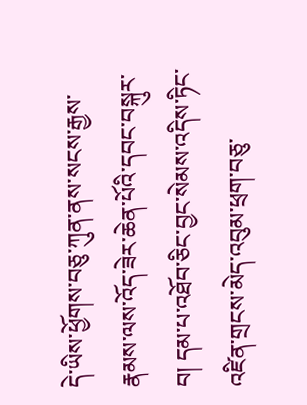དེ་ཡིས་ཕྱོགས་བཅུ་ཀུན་ནས་སངས་རྒྱས་རྣམས་ལས་འོད་ཟེར་ཆེན་པོའི་དབང་བསྐུར་བ། དམ་པ་འཐོབ་ཅིང་བྱང་སེམས་འདིས་ཏིང་འཛིན་གྲངས་མེད་འབུམ་ཕྲག་བཅུ་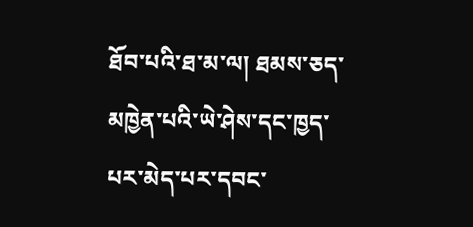ཐོབ་པའི་ཐ་མ་ལ། ཐམས་ཅད་མཁྱེན་པའི་ཡེ་ཤེས་དང་ཁྱད་པར་མེད་པར་དབང་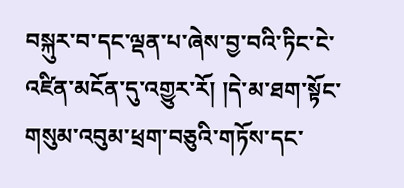བསྐུར་བ་དང་ལྡན་པ་ཞེས་བྱ་བའི་ཏིང་ངེ་འཛིན་མངོན་དུ་འགྱུར་རོ། །དེ་མ་ཐག་སྟོང་གསུམ་འབུམ་ཕྲག་བཅུའི་གཏོས་དང་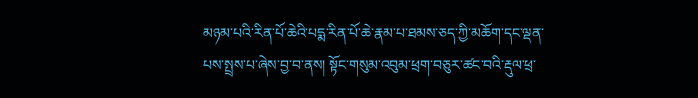མཉམ་པའི་རིན་པོ་ཆེའི་པདྨ་རིན་པོ་ཆེ་རྣམ་པ་ཐམས་ཅད་ཀྱི་མཆོག་དང་ལྡན་པས་སྤྲས་པ་ཞེས་བྱ་བ་ནས། སྟོང་གསུམ་འབུམ་ཕྲག་བཅུར་ཚང་བའི་རྡུལ་ཕྲ་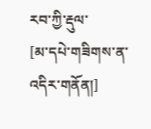རབ་ཀྱི་རྡུལ་
[མ་དཔེ་གཟིགས་ན་འདིར་གནོན།]